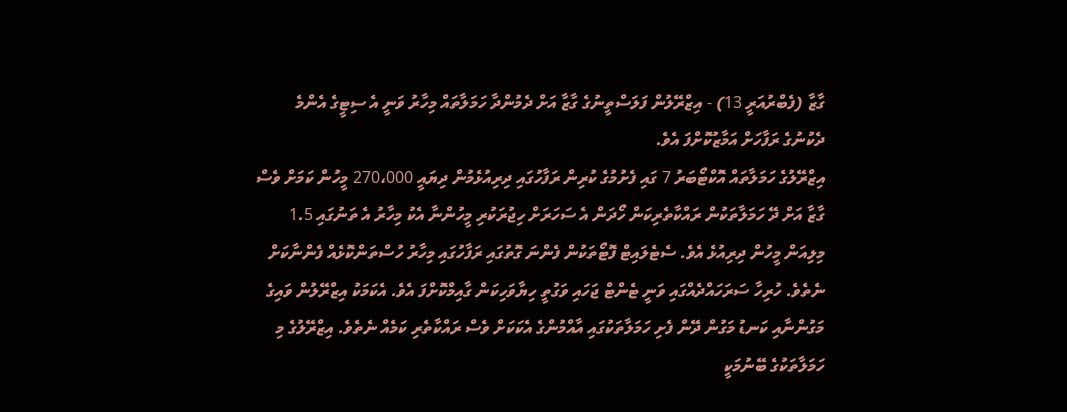ގާޒާ (ފެބްރުއަރީ 13) - އިޒްރޭލުން ފަލަސްތީނުގެ ގާޒާ އަށް ދެމުންދާ ހަމަލާތައް މިހާރު ވަނީ އެ ސިޓީގެ އެންމެ ދެކުނުގެ ރަފާހަށް އަމާޒުކޮށްފަ އެވެ.
އިޒްރޭލުގެ ހަމަލާތައް އޮކްޓޯބަރު 7 ގައި ފެށުމުގެ ކުރިން ރަފާހުގައި ދިރިއުޅެމުން ދިޔައީ 270،000 މީހުން ކަމަށް ވެސް ގާޒާ އަށް ދޭ ހަމަލާތަކުން ރައްކާތެރިކަން ހޯދަން އެ ސަހަރަށް ހިޖުރަކުރި މީހުންނާ އެކު މިހާރު އެ ތަނުގައި 1.5 މިލިއަން މީހުން ދިރިއުޅެ އެވެ. ސެޓެލައިޓް ފޮޓޯތަކުން ފެންނަ ގޮތުގައި ރަފާހުގައި މިހާރު ހުސްތަންކޮޅެއް ފެންނާކަށް ނެތެވެ. ހުރިހާ ސަރަހައްދެއްގައި ވަނީ ޓެންޓް ޖަހައި ވަގުތީ ހިޔާވަހިކަން ގާއިމްކޮށްފަ އެވެ. އެކަމަކު އިޒްރޭލުން ވައިގެ މަގުންނާއި ކަނޑު މަގުން ދޭން ފެށި ހަމަލާތަކުގައި އާއްމުންގެ އެކަކަށް ވެސް ރައްކާތެރި ކަމެއް ނެތެވެ. އިޒްރޭލުގެ މި ހަމަލާތަކުގެ ބޭނުމަކީ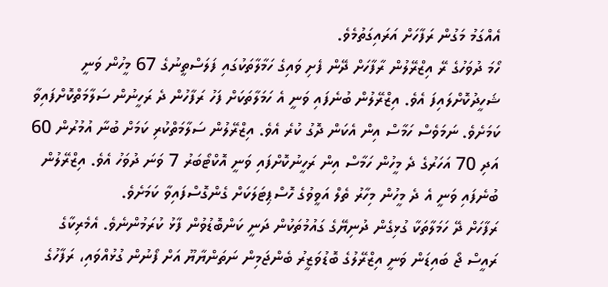އެއްގަމު މަގުން ރަފާހަށް އަރައިގަތުމެވެ.
ހޯމަ ދުވަހުގެ ރޭ އިޒްރޭލުން ރާފާހަށް ދޭން ފެށި ވައިގެ ހަމާލާތަކުގައި ފަލަސްތީނުގެ 67 މީހުން ވަނީ ޝަހީދުކޮށްލައިފަ އެވެ. އިޒްރޭލުން ބުނެފައި ވަނީ އެ ހަމަލާތަކަށް ފަހު ރަފާހުން ދެ ރަހީނުން ސަލާމަތްކޮށްފައިވާ ކަމަށެވެ. ނަމަވެސް ހަމާސް އިން އެކަން ދޮގު ކުރެ އެވެ. އިޒްރޭލުން ސަލާމަތްކުރި ކަމަށް ބުނާ އުމުރުން 60 އަދި 70 އަހަރުގެ ދެ މީހުން ހަމާސް އިން ރަހީނުކޮށްފައި ވަނީ އޮކްޓޯބަރު 7 ވަނަ ދުވަހު އެވެ. އިޒްރޭލުން ބުނެފައި ވަނީ އެ ދެ މީހުން މިހާރު ތެލް އަވީވުގެ ހޮސްޕިޓަލަކަށް ގެންގޮސްފައިވާ ކަމަށެވެ.
ރަފާހަށް ދޭ ހަމަލާތަކާ ގުޅިގެން ދުނިޔޭގެ ގައުމުތަކުން ދަނީ ކަންބޮޑުވުން ފާޅު ކުރަމުންނެވެ. އެމެރިކާގެ ރައީސް ޖޯ ބައިޑަން ވަނީ އިޒްރޭލުގެ ބޮޑުވަޒީރު ބެންޖަމިން ނަތަންޔާޔޫ އަށް ފޯނުން ގުޅުއްވައި، ރަފާހުގެ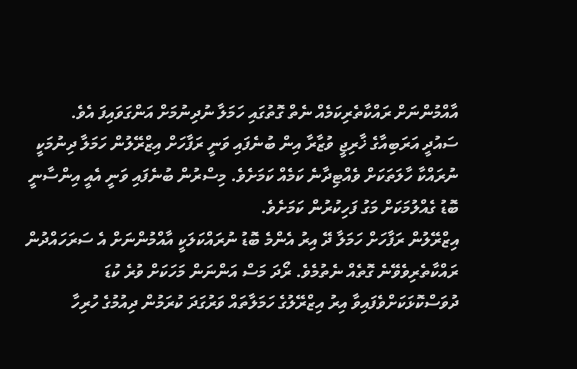އާއްމުންނަށް ރައްކާތެރިކަމެއް ނެތް ގޮތުގައި ހަމަލާ ނުދިނުމަށް އަންގަވައިފަ އެވެ.
ސައުދީ އަރަބިއާގެ ޚާރިޖީ ވުޒާރާ އިން ބުނެފައި ވަނީ ރަފާހަށް އިޒްރޭލުން ހަމަލާ ދިނުމަކީ ނުރައްކާ ހާލަތަކަށް ވެއްޓިދާނެ ކަމެއް ކަމަށެވެ. މިސްރުން ބުނެފައި ވަނީ އެއީ އިންސާނީ ބޮޑު ގެއްލުމަކަށް މަގު ފަހިކުރުން ކަމަށެވެ.
އިޒްރޭލުން ރަފާހަށް ހަމަލާ ދޭ އިރު އެންމެ ބޮޑު ނުރައްކަލަކީ އާއްމުންނަށް އެ ސަރަހައްދުން ރައްކާތެރިވެވޭނެ ގޮތެއް ނެތުމެވެ. ރޯދަ މަސް އަންނަން މަހަކަށް ވުރެ ކުޑަ ދުވަސްކޮޅަކަށްވެފައިވާ އިރު އިޒްރޭލުގެ ހަމަލާތައް ވަރުގަދަ ކުރަމުން ދިއުމުގެ ހުރިހާ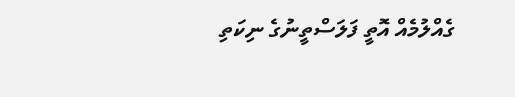ގެއްލުމެއް އޮތީ ފަލަސްތީނުގެ ނިކަތި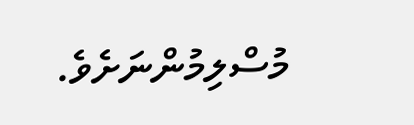މުސްލިމުންނަށެވެ.